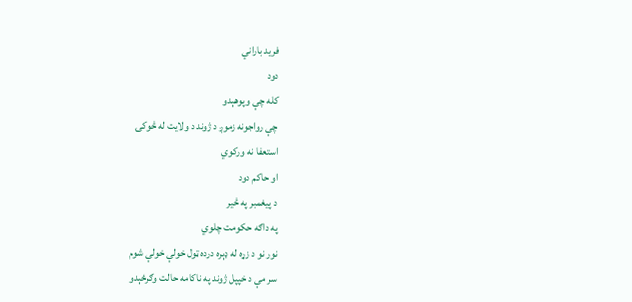فرید باراني
دود
کله چې وپوهېدو
چې رواجونه زموږ د ژوند د ولایت له څوکۍ
استعفا نه ورکوي
او حاکم دود
د پيغمبر په څیر
په داګه حکومت چلوي
نور نو د زړه له ډېره درده ټول خولې خولې شوم
سر مې د خپپل ژوند په ناکامه حالت وګرځېدو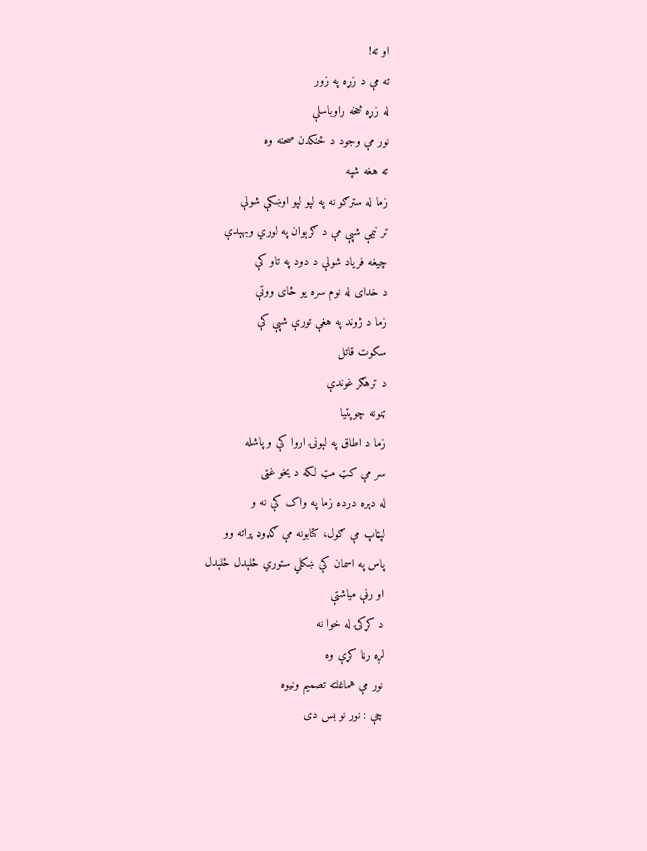او ته!
ته مې د زړه په زور
له زړه څخه راوباسلې
نور مې وجود د ځنکدن صحنه وه
ته هغه شپه
زما له سترګو نه په لپو لپو اوښکې شولې
تر نیمې شپې مې د ګرېوان په لوري وبهېدې
چیغه فریاد شولې د دود په تاو کې
د خدای له نوم سره یو ځای ووتې
زما د ژوند په هغې تورې شپې کې
سکوت قاتل
د ترهګر غوندې
ټنونه چوپتیا
زما د اطاق په لېونۍ اروا کې و پاشله
سر مې کټ مټ لکه د یخو غټی
له دېره درده زما په واک کې نه و
لپټاپ مې ګول، کتابونه مې ګډوډ پراته وو
پاس په اسمان کې ښکلي ستوري ځلېدل ځلېدل
او رڼې میاشتې
د کړکۍ له خوا نه
لږه رڼا کړې وه
نور مې هماغلته تصمیم ونیوه
چې : نور نو بس دی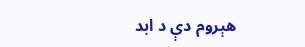هېروم دې د ابد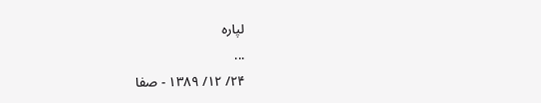لپاره
...
۲۴/ ۱۲/ ۱۳۸۹ - صفا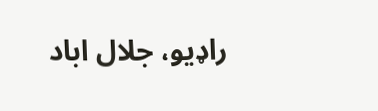راډیو، جلال اباد